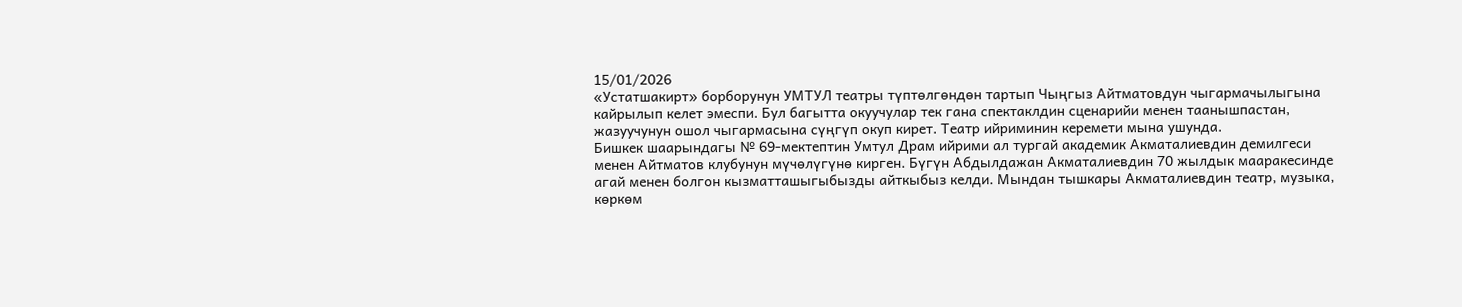15/01/2026
«Устатшакирт» борборунун УМТУЛ театры түптөлгөндөн тартып Чыңгыз Айтматовдун чыгармачылыгына кайрылып келет эмеспи. Бул багытта окуучулар тек гана спектаклдин сценарийи менен таанышпастан, жазуучунун ошол чыгармасына сүңгүп окуп кирет. Театр ийриминин керемети мына ушунда.
Бишкек шаарындагы № 69-мектептин Умтул Драм ийрими ал тургай академик Акматалиевдин демилгеси менен Айтматов клубунун мүчөлүгүнө кирген. Бүгүн Абдылдажан Акматалиевдин 70 жылдык мааракесинде агай менен болгон кызматташыгыбызды айткыбыз келди. Мындан тышкары Акматалиевдин театр, музыка, көркөм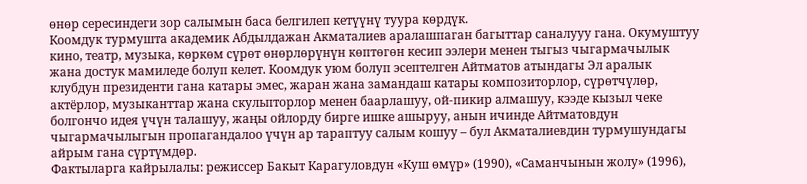өнөр сересиндеги зор салымын баса белгилеп кетүүнү туура көрдүк.
Коомдук турмушта академик Абдылдажан Акматалиев аралашпаган багыттар саналууу гана. Окумуштуу кино, театр, музыка, көркөм сүрөт өнөрлөрүнүн көптөгөн кесип ээлери менен тыгыз чыгармачылык жана достук мамиледе болуп келет. Коомдук уюм болуп эсептелген Айтматов атындагы Эл аралык клубдун президенти гана катары эмес, жаран жана замандаш катары композиторлор, сүрөтчүлөр, актёрлор, музыканттар жана скульпторлор менен баарлашуу, ой-пикир алмашуу, кээде кызыл чеке болгончо идея үчүн талашуу, жаңы ойлорду бирге ишке ашыруу, анын ичинде Айтматовдун чыгармачылыгын пропагандалоо үчүн ар тараптуу салым кошуу – бул Акматалиевдин турмушундагы айрым гана сүртүмдөр.
Фактыларга кайрылалы: режиссер Бакыт Карагуловдун «Куш өмүр» (1990), «Саманчынын жолу» (1996),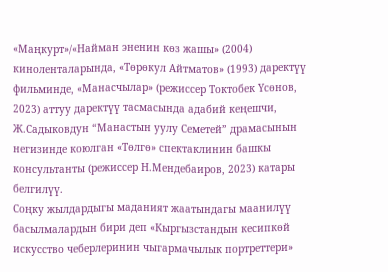«Маңкурт»/«Найман эненин көз жашы» (2004) киноленталарында, «Төрөкул Айтматов» (1993) даректүү фильминде, «Манасчылар» (режиссер Токтобек Үсөнов, 2023) аттуу даректүү тасмасында адабий кеңешчи, Ж.Садыковдун “Манастын уулу Семетей” драмасынын негизинде коюлган «Төлгө» спектаклинин башкы консультанты (режиссер Н.Мендебаиров, 2023) катары белгилүү.
Соңку жылдардыгы маданият жаатындагы маанилүү басылмалардын бири деп «Кыргызстандын кесипкөй искусство чеберлеринин чыгармачылык портреттери»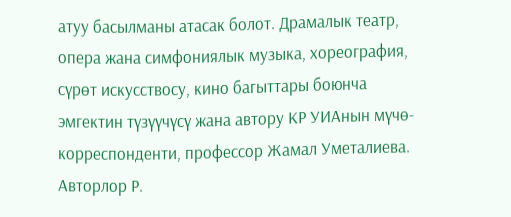атуу басылманы атасак болот. Драмалык театр, опера жана симфониялык музыка, хореография, сүрөт искусствосу, кино багыттары боюнча эмгектин түзүүчүсү жана автору КР УИАнын мүчө-корреспонденти, профессор Жамал Уметалиева. Авторлор Р.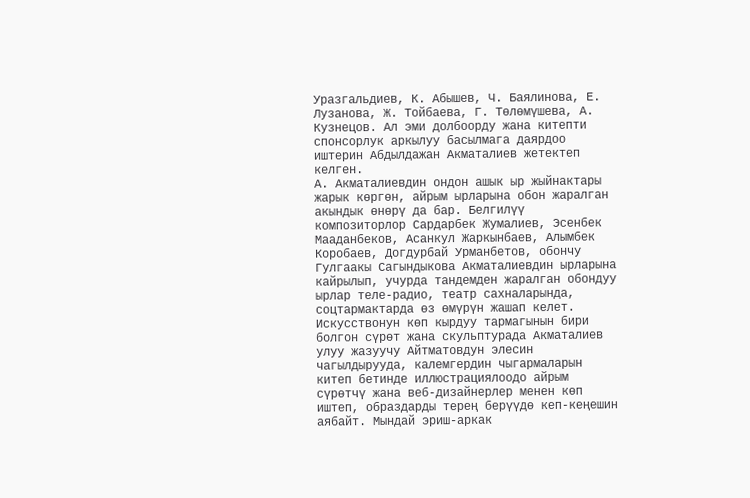Уразгальдиев, К. Абышев, Ч. Баялинова, Е. Лузанова, Ж. Тойбаева, Г. Төлөмүшева, А. Кузнецов. Ал эми долбоорду жана китепти спонсорлук аркылуу басылмага даярдоо иштерин Абдылдажан Акматалиев жетектеп келген.
А. Акматалиевдин ондон ашык ыр жыйнактары жарык көргөн, айрым ырларына обон жаралган акындык өнөрү да бар. Белгилүү композиторлор Сардарбек Жумалиев, Эсенбек Мааданбеков, Асанкул Жаркынбаев, Алымбек Коробаев, Догдурбай Урманбетов, обончу Гулгаакы Сагындыкова Акматалиевдин ырларына кайрылып, учурда тандемден жаралган обондуу ырлар теле-радио, театр сахналарында, соцтармактарда өз өмүрүн жашап келет.
Искусствонун көп кырдуу тармагынын бири болгон сүрөт жана скульптурада Акматалиев улуу жазуучу Айтматовдун элесин чагылдырууда, калемгердин чыгармаларын китеп бетинде иллюстрациялоодо айрым сүрөтчү жана веб-дизайнерлер менен көп иштеп, образдарды терең берүүдө кеп-кеңешин аябайт. Мындай эриш-аркак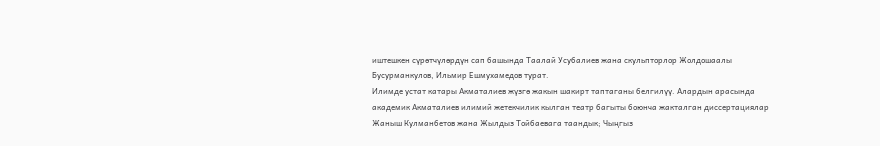иштешкен сүрөтчүлөрдүн сап башында Таалай Усубалиев жана скульпторлор Жолдошаалы Бусурманкулов, Ильмир Ешмухамедов турат.
Илимде устат катары Акматалиев жүзгө жакын шакирт таптаганы белгилүү. Алардын арасында академик Акматалиев илимий жетекчилик кылган театр багыты боюнча жакталган диссертациялар Жаныш Кулманбетов жана Жылдыз Тойбаевага таандык; Чыңгыз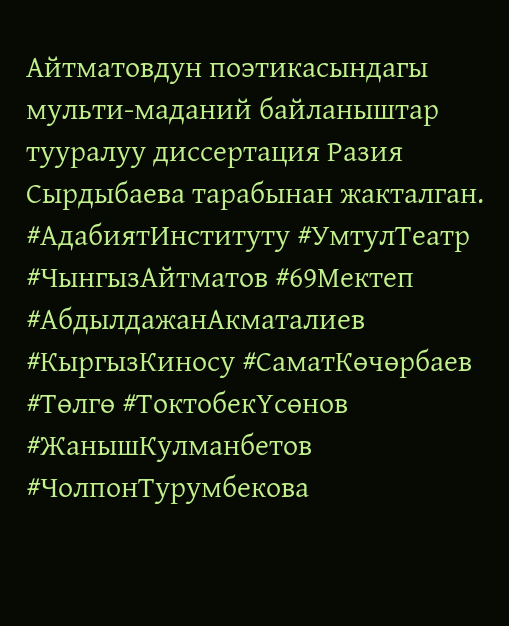Айтматовдун поэтикасындагы мульти-маданий байланыштар тууралуу диссертация Разия Сырдыбаева тарабынан жакталган.
#АдабиятИнституту #УмтулТеатр #ЧынгызАйтматов #69Мектеп #АбдылдажанАкматалиев
#КыргызКиносу #СаматКөчөрбаев #Төлгө #ТоктобекҮсөнов #ЖанышКулманбетов
#ЧолпонТурумбекова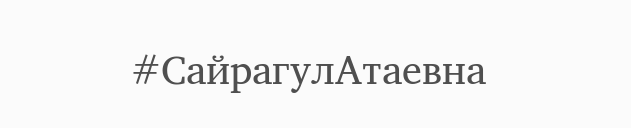#СайрагулАтаевна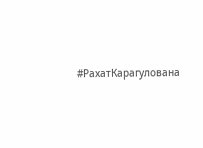#РахатКарагулована